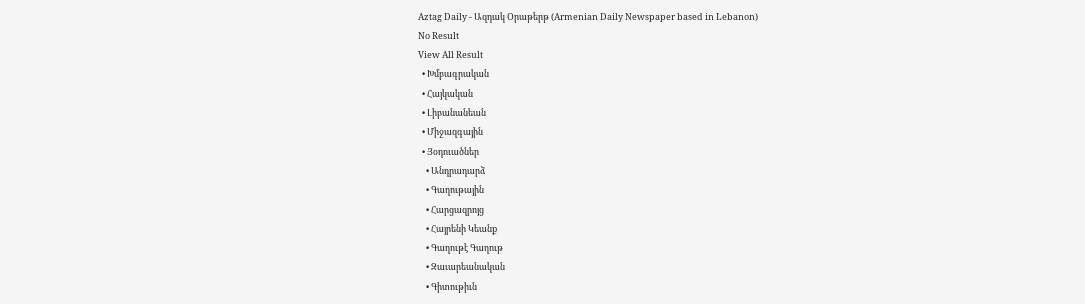Aztag Daily - Ազդակ Օրաթերթ (Armenian Daily Newspaper based in Lebanon)
No Result
View All Result
  • Խմբագրական
  • Հայկական
  • Լիբանանեան
  • Միջազգային
  • Յօդուածներ
    • Անդրադարձ
    • Գաղութային
    • Հարցազրոյց
    • Հայրենի Կեանք
    • Գաղութէ Գաղութ
    • Զաւարեանական
    • Գիտութիւն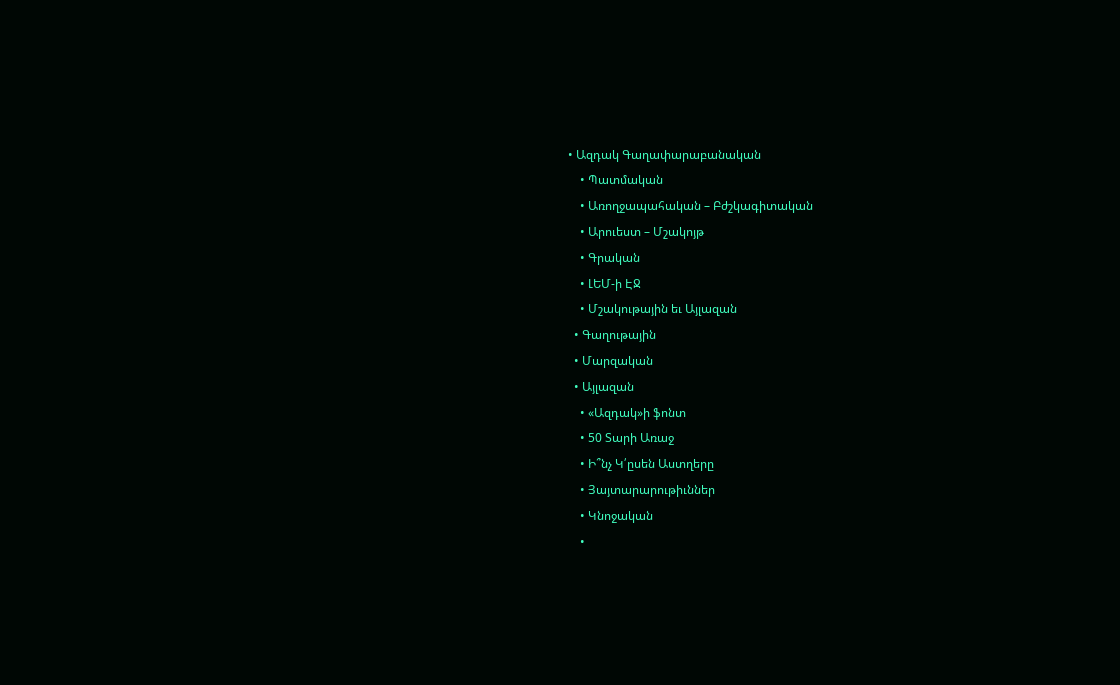• Ազդակ Գաղափարաբանական
    • Պատմական
    • Առողջապահական – Բժշկագիտական
    • Արուեստ – Մշակոյթ
    • Գրական
    • ԼԵՄ-ի ԷՋ
    • Մշակութային եւ Այլազան
  • Գաղութային
  • Մարզական
  • Այլազան
    • «Ազդակ»ի ֆոնտ
    • 50 Տարի Առաջ
    • Ի՞նչ Կ՛ըսեն Աստղերը
    • Յայտարարութիւններ
    • Կնոջական
    •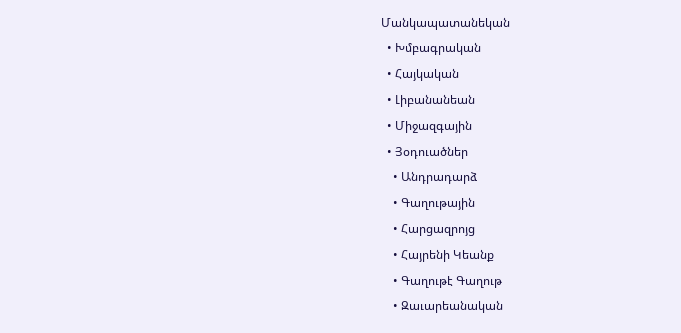Մանկապատանեկան
  • Խմբագրական
  • Հայկական
  • Լիբանանեան
  • Միջազգային
  • Յօդուածներ
    • Անդրադարձ
    • Գաղութային
    • Հարցազրոյց
    • Հայրենի Կեանք
    • Գաղութէ Գաղութ
    • Զաւարեանական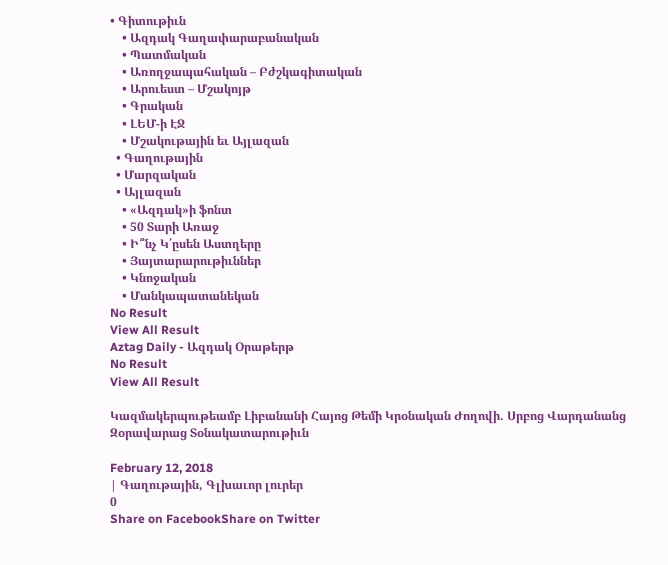• Գիտութիւն
    • Ազդակ Գաղափարաբանական
    • Պատմական
    • Առողջապահական – Բժշկագիտական
    • Արուեստ – Մշակոյթ
    • Գրական
    • ԼԵՄ-ի ԷՋ
    • Մշակութային եւ Այլազան
  • Գաղութային
  • Մարզական
  • Այլազան
    • «Ազդակ»ի ֆոնտ
    • 50 Տարի Առաջ
    • Ի՞նչ Կ՛ըսեն Աստղերը
    • Յայտարարութիւններ
    • Կնոջական
    • Մանկապատանեկան
No Result
View All Result
Aztag Daily - Ազդակ Օրաթերթ
No Result
View All Result

Կազմակերպութեամբ Լիբանանի Հայոց Թեմի Կրօնական Ժողովի. Սրբոց Վարդանանց Զօրավարաց Տօնակատարութիւն

February 12, 2018
| Գաղութային, Գլխաւոր լուրեր
0
Share on FacebookShare on Twitter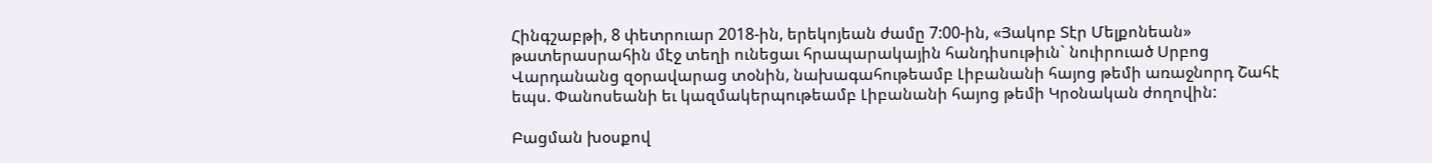Հինգշաբթի, 8 փետրուար 2018-ին, երեկոյեան ժամը 7:00-ին, «Յակոբ Տէր Մելքոնեան» թատերասրահին մէջ տեղի ունեցաւ հրապարակային հանդիսութիւն` նուիրուած Սրբոց Վարդանանց զօրավարաց տօնին, նախագահութեամբ Լիբանանի հայոց թեմի առաջնորդ Շահէ եպս. Փանոսեանի եւ կազմակերպութեամբ Լիբանանի հայոց թեմի Կրօնական ժողովին:

Բացման խօսքով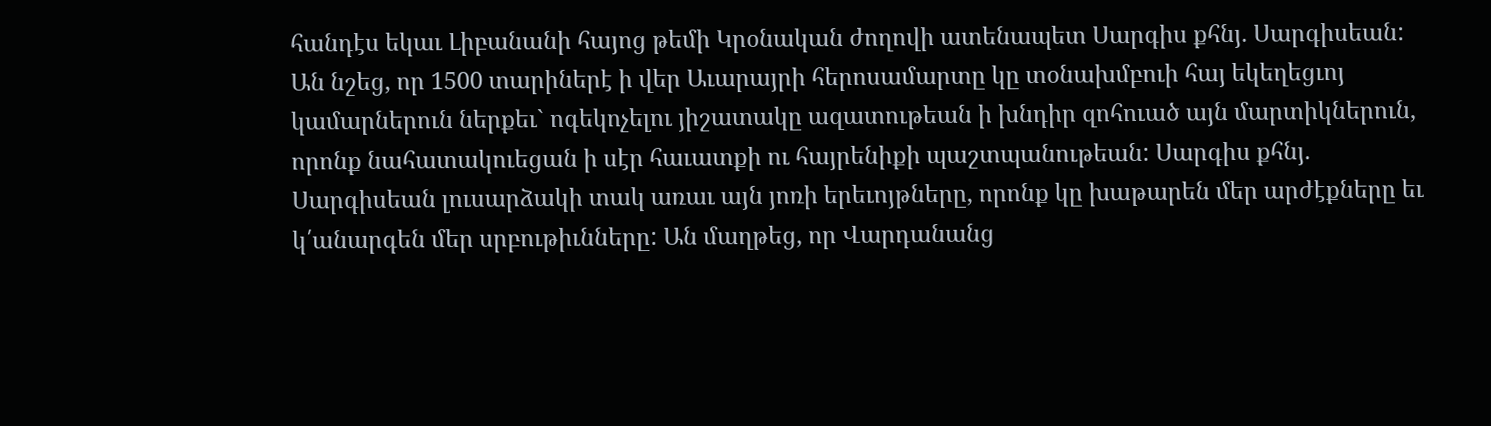հանդէս եկաւ Լիբանանի հայոց թեմի Կրօնական ժողովի ատենապետ Սարգիս քհնյ. Սարգիսեան: Ան նշեց, որ 1500 տարիներէ ի վեր Աւարայրի հերոսամարտը կը տօնախմբուի հայ եկեղեցւոյ կամարներուն ներքեւ` ոգեկոչելու յիշատակը ազատութեան ի խնդիր զոհուած այն մարտիկներուն, որոնք նահատակուեցան ի սէր հաւատքի ու հայրենիքի պաշտպանութեան: Սարգիս քհնյ. Սարգիսեան լուսարձակի տակ առաւ այն յոռի երեւոյթները, որոնք կը խաթարեն մեր արժէքները եւ կ՛անարգեն մեր սրբութիւնները: Ան մաղթեց, որ Վարդանանց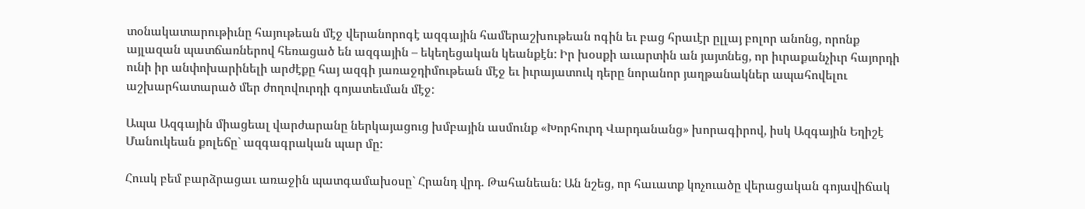տօնակատարութիւնը հայութեան մէջ վերանորոգէ ազգային համերաշխութեան ոգին եւ բաց հրաւէր ըլլայ բոլոր անոնց, որոնք այլազան պատճառներով հեռացած են ազգային – եկեղեցական կեանքէն: Իր խօսքի աւարտին ան յայտնեց, որ իւրաքանչիւր հայորդի ունի իր անփոխարինելի արժէքը հայ ազգի յառաջդիմութեան մէջ եւ իւրայատուկ դերը նորանոր յաղթանակներ ապահովելու աշխարհատարած մեր ժողովուրդի գոյատեւման մէջ:

Ապա Ազգային միացեալ վարժարանը ներկայացուց խմբային ասմունք «Խորհուրդ Վարդանանց» խորագիրով, իսկ Ազգային Եղիշէ Մանուկեան քոլեճը` ազգագրական պար մը:

Հուսկ բեմ բարձրացաւ առաջին պատգամախօսը` Հրանդ վրդ. Թահանեան: Ան նշեց, որ հաւատք կոչուածը վերացական գոյավիճակ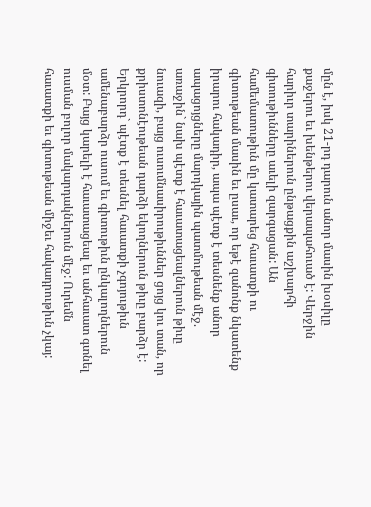մըն է, իսկ 21-րդ դարուն անոր մասին խօսիլը քաջերու եւ խենթերու վերապահուած է: Վերջին հարիւր տարիներուն ընթացքին աշխարհի գիտութիւնները աւելի զարգացան: Ան համեմատութիւն մը կատարեց հաւատքի ու գիտութեան մասին եւ ըսաւ, որ եթէ զանոնք նկատենք իրարու հակադիր, ապա պէտք է տեսնենք անոր ապացոյցները մարդկային պատմութեան մէջ. առաջին` նախ պէտք է հաւատացեալներուն թիւը նուազի, բայց ուսումնասիրութիւններ ցոյց կու տան, որ քրիստոնէութեան դարձի եկողներուն թիւը բարձր է: Երկրորդ` պէտք է տեսնել հաւատքի չգոյութիւն ամենաբարձր ուսում եւ գիտութիւն ընկալողներուն մօտ: Բայց կարելի է հաւատացեալ եւ անհաւատ գտնել ուսման բոլոր մակարդակներուն մէջ: Ուրեմն հաւատքի եւ գիտութեան միջեւ հակադրութիւն չկայ: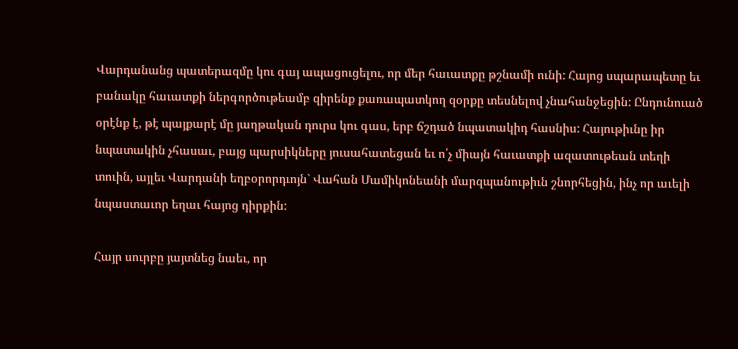Վարդանանց պատերազմը կու գայ ապացուցելու, որ մեր հաւատքը թշնամի ունի: Հայոց սպարապետը եւ բանակը հաւատքի ներգործութեամբ զիրենք քառապատկող զօրքը տեսնելով չնահանջեցին: Ընդունուած օրէնք է, թէ պայքարէ մը յաղթական դուրս կու գաս, երբ ճշդած նպատակիդ հասնիս: Հայութիւնը իր նպատակին չհասաւ, բայց պարսիկները յուսահատեցան եւ ո՛չ միայն հաւատքի ազատութեան տեղի տուին, այլեւ Վարդանի եղբօրորդւոյն` Վահան Մամիկոնեանի մարզպանութիւն շնորհեցին, ինչ որ աւելի նպաստաւոր եղաւ հայոց դիրքին:

Հայր սուրբը յայտնեց նաեւ, որ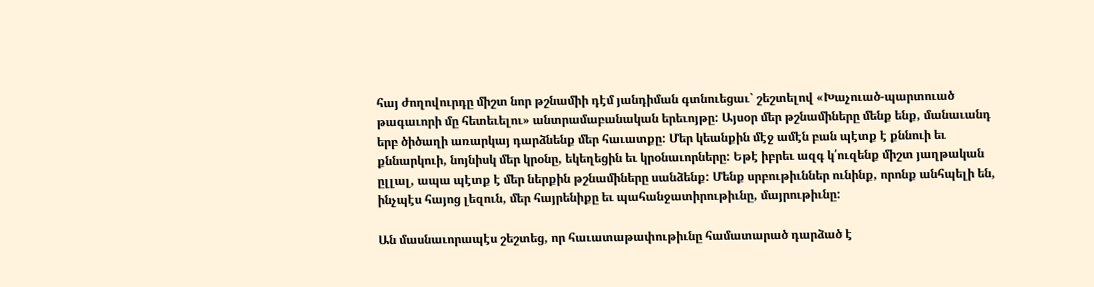հայ ժողովուրդը միշտ նոր թշնամիի դէմ յանդիման գտնուեցաւ` շեշտելով «Խաչուած-պարտուած թագաւորի մը հետեւելու» անտրամաբանական երեւոյթը: Այսօր մեր թշնամիները մենք ենք, մանաւանդ երբ ծիծաղի առարկայ դարձնենք մեր հաւատքը: Մեր կեանքին մէջ ամէն բան պէտք է քննուի եւ քննարկուի, նոյնիսկ մեր կրօնը, եկեղեցին եւ կրօնաւորները: Եթէ իբրեւ ազգ կ՛ուզենք միշտ յաղթական ըլլալ, ապա պէտք է մեր ներքին թշնամիները սանձենք: Մենք սրբութիւններ ունինք, որոնք անհպելի են, ինչպէս հայոց լեզուն, մեր հայրենիքը եւ պահանջատիրութիւնը, մայրութիւնը:

Ան մասնաւորապէս շեշտեց, որ հաւատաթափութիւնը համատարած դարձած է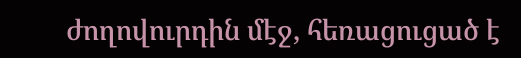ժողովուրդին մէջ, հեռացուցած է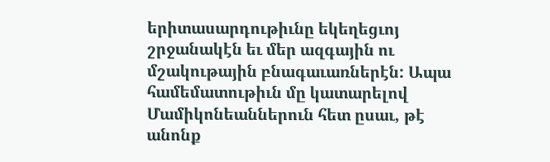երիտասարդութիւնը եկեղեցւոյ շրջանակէն եւ մեր ազգային ու մշակութային բնագաւառներէն: Ապա համեմատութիւն մը կատարելով Մամիկոնեաններուն հետ ըսաւ, թէ անոնք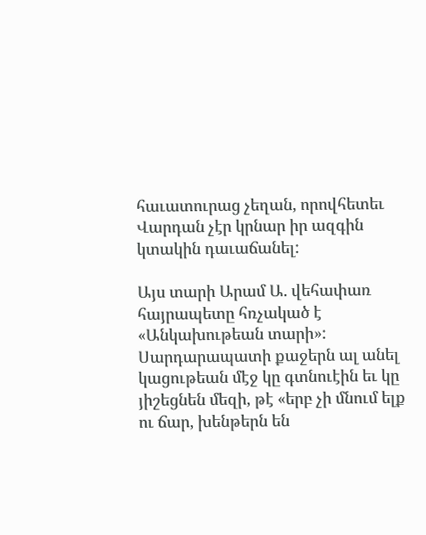հաւատուրաց չեղան, որովհետեւ Վարդան չէր կրնար իր ազգին կտակին դաւաճանել:

Այս տարի Արամ Ա. վեհափառ հայրապետը հռչակած է «Անկախութեան տարի»: Սարդարապատի քաջերն ալ անել կացութեան մէջ կը գտնուէին եւ կը յիշեցնեն մեզի, թէ «երբ չի մնում ելք ու ճար, խենթերն են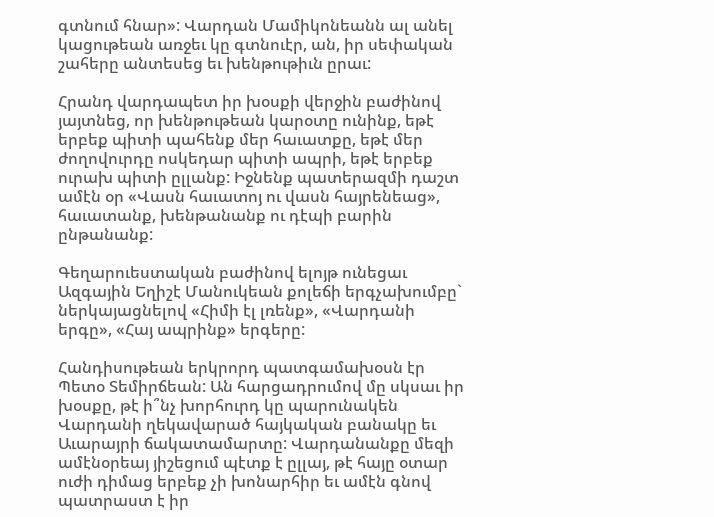գտնում հնար»: Վարդան Մամիկոնեանն ալ անել կացութեան առջեւ կը գտնուէր, ան, իր սեփական շահերը անտեսեց եւ խենթութիւն ըրաւ:

Հրանդ վարդապետ իր խօսքի վերջին բաժինով յայտնեց, որ խենթութեան կարօտը ունինք, եթէ երբեք պիտի պահենք մեր հաւատքը, եթէ մեր ժողովուրդը ոսկեդար պիտի ապրի, եթէ երբեք ուրախ պիտի ըլլանք: Իջնենք պատերազմի դաշտ ամէն օր «Վասն հաւատոյ ու վասն հայրենեաց», հաւատանք, խենթանանք ու դէպի բարին ընթանանք:

Գեղարուեստական բաժինով ելոյթ ունեցաւ Ազգային Եղիշէ Մանուկեան քոլեճի երգչախումբը` ներկայացնելով «Հիմի էլ լռենք», «Վարդանի երգը», «Հայ ապրինք» երգերը:

Հանդիսութեան երկրորդ պատգամախօսն էր Պետօ Տեմիրճեան: Ան հարցադրումով մը սկսաւ իր խօսքը, թէ ի՞նչ խորհուրդ կը պարունակեն Վարդանի ղեկավարած հայկական բանակը եւ Աւարայրի ճակատամարտը: Վարդանանքը մեզի ամէնօրեայ յիշեցում պէտք է ըլլայ, թէ հայը օտար ուժի դիմաց երբեք չի խոնարհիր եւ ամէն գնով պատրաստ է իր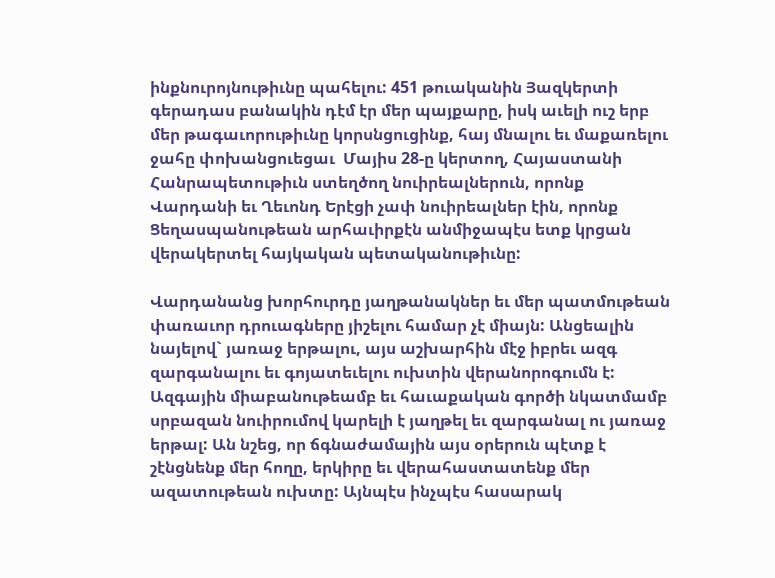ինքնուրոյնութիւնը պահելու: 451 թուականին Յազկերտի գերադաս բանակին դէմ էր մեր պայքարը, իսկ աւելի ուշ երբ մեր թագաւորութիւնը կորսնցուցինք, հայ մնալու եւ մաքառելու ջահը փոխանցուեցաւ  Մայիս 28-ը կերտող, Հայաստանի Հանրապետութիւն ստեղծող նուիրեալներուն, որոնք Վարդանի եւ Ղեւոնդ Երէցի չափ նուիրեալներ էին, որոնք Ցեղասպանութեան արհաւիրքէն անմիջապէս ետք կրցան վերակերտել հայկական պետականութիւնը:

Վարդանանց խորհուրդը յաղթանակներ եւ մեր պատմութեան փառաւոր դրուագները յիշելու համար չէ միայն: Անցեալին նայելով` յառաջ երթալու, այս աշխարհին մէջ իբրեւ ազգ զարգանալու եւ գոյատեւելու ուխտին վերանորոգումն է:  Ազգային միաբանութեամբ եւ հաւաքական գործի նկատմամբ սրբազան նուիրումով կարելի է յաղթել եւ զարգանալ ու յառաջ երթալ: Ան նշեց, որ ճգնաժամային այս օրերուն պէտք է շէնցնենք մեր հողը, երկիրը եւ վերահաստատենք մեր ազատութեան ուխտը: Այնպէս ինչպէս հասարակ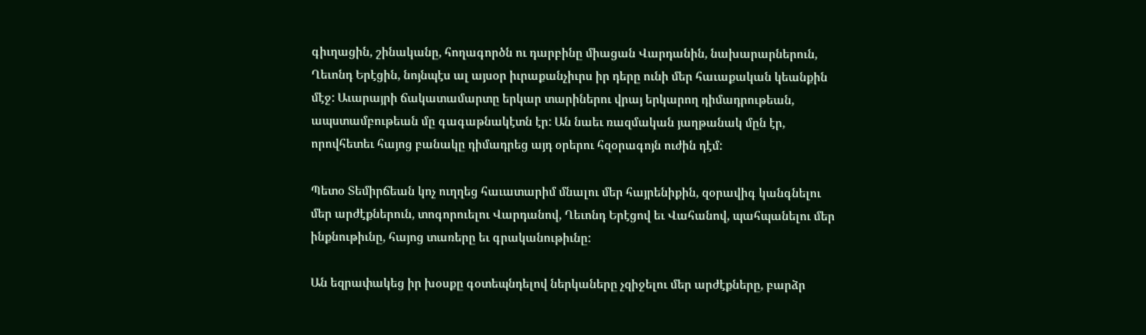գիւղացին, շինականը, հողագործն ու դարբինը միացան Վարդանին, նախարարներուն, Ղեւոնդ Երէցին, նոյնպէս ալ այսօր իւրաքանչիւրս իր դերը ունի մեր հաւաքական կեանքին մէջ: Աւարայրի ճակատամարտը երկար տարիներու վրայ երկարող դիմադրութեան, ապստամբութեան մը գագաթնակէտն էր: Ան նաեւ ռազմական յաղթանակ մըն էր, որովհետեւ հայոց բանակը դիմադրեց այդ օրերու հզօրագոյն ուժին դէմ:

Պետօ Տեմիրճեան կոչ ուղղեց հաւատարիմ մնալու մեր հայրենիքին, զօրավիգ կանգնելու մեր արժէքներուն, տոգորուելու Վարդանով, Ղեւոնդ Երէցով եւ Վահանով, պահպանելու մեր ինքնութիւնը, հայոց տառերը եւ գրականութիւնը:

Ան եզրափակեց իր խօսքը գօտեպնդելով ներկաները չզիջելու մեր արժէքները, բարձր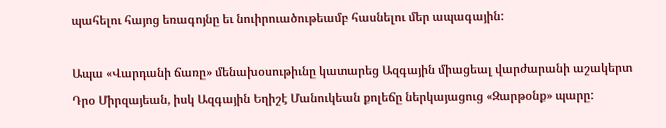պահելու հայոց եռագոյնը եւ նուիրուածութեամբ հասնելու մեր ապագային:

Ապա «Վարդանի ճառը» մենախօսութիւնը կատարեց Ազգային միացեալ վարժարանի աշակերտ Դրօ Միրզայեան, իսկ Ազգային Եղիշէ Մանուկեան քոլեճը ներկայացուց «Զարթօնք» պարը: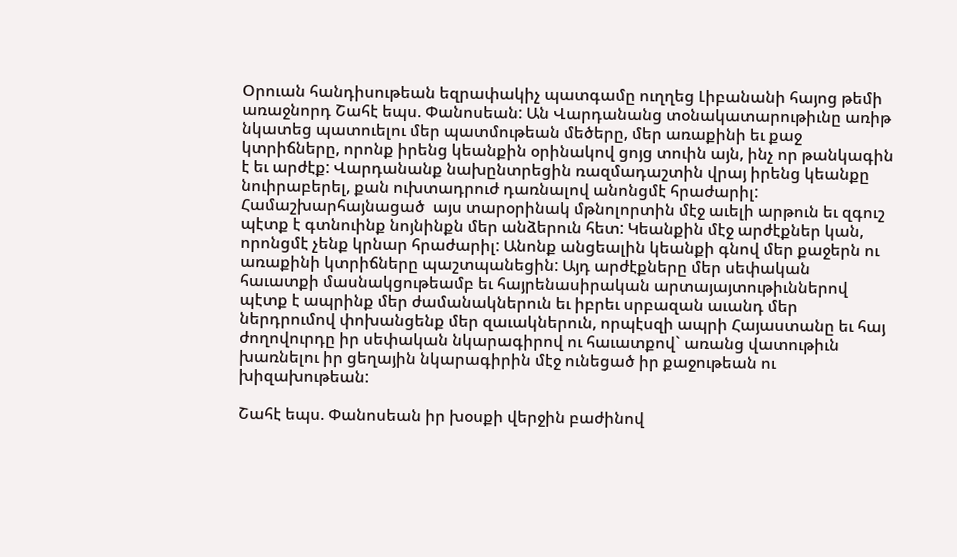Օրուան հանդիսութեան եզրափակիչ պատգամը ուղղեց Լիբանանի հայոց թեմի առաջնորդ Շահէ եպս. Փանոսեան: Ան Վարդանանց տօնակատարութիւնը առիթ նկատեց պատուելու մեր պատմութեան մեծերը, մեր առաքինի եւ քաջ կտրիճները, որոնք իրենց կեանքին օրինակով ցոյց տուին այն, ինչ որ թանկագին է եւ արժէք: Վարդանանք նախընտրեցին ռազմադաշտին վրայ իրենց կեանքը նուիրաբերել, քան ուխտադրուժ դառնալով անոնցմէ հրաժարիլ: Համաշխարհայնացած  այս տարօրինակ մթնոլորտին մէջ աւելի արթուն եւ զգուշ պէտք է գտնուինք նոյնինքն մեր անձերուն հետ: Կեանքին մէջ արժէքներ կան, որոնցմէ չենք կրնար հրաժարիլ: Անոնք անցեալին կեանքի գնով մեր քաջերն ու առաքինի կտրիճները պաշտպանեցին: Այդ արժէքները մեր սեփական հաւատքի մասնակցութեամբ եւ հայրենասիրական արտայայտութիւններով պէտք է ապրինք մեր ժամանակներուն եւ իբրեւ սրբազան աւանդ մեր ներդրումով փոխանցենք մեր զաւակներուն, որպէսզի ապրի Հայաստանը եւ հայ ժողովուրդը իր սեփական նկարագիրով ու հաւատքով` առանց վատութիւն խառնելու իր ցեղային նկարագիրին մէջ ունեցած իր քաջութեան ու խիզախութեան:

Շահէ եպս. Փանոսեան իր խօսքի վերջին բաժինով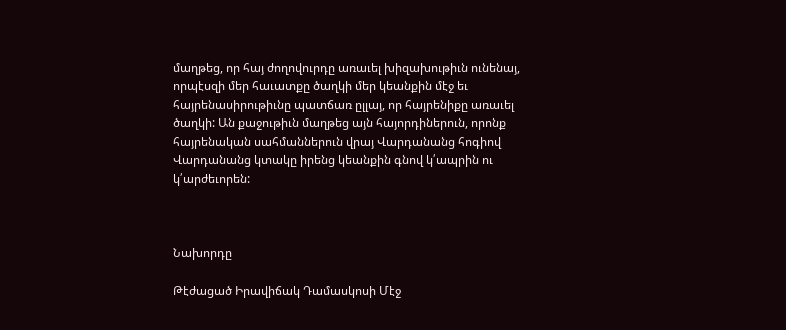մաղթեց, որ հայ ժողովուրդը առաւել խիզախութիւն ունենայ, որպէսզի մեր հաւատքը ծաղկի մեր կեանքին մէջ եւ հայրենասիրութիւնը պատճառ ըլլայ, որ հայրենիքը առաւել ծաղկի: Ան քաջութիւն մաղթեց այն հայորդիներուն, որոնք հայրենական սահմաններուն վրայ Վարդանանց հոգիով Վարդանանց կտակը իրենց կեանքին գնով կ՛ապրին ու կ՛արժեւորեն:



Նախորդը

Թէժացած Իրավիճակ Դամասկոսի Մէջ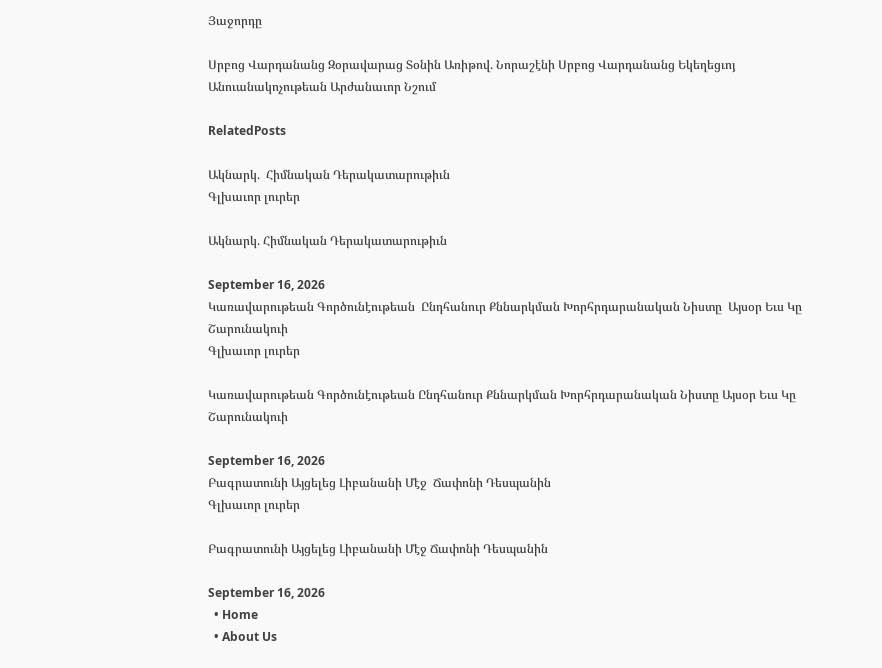Յաջորդը

Սրբոց Վարդանանց Զօրավարաց Տօնին Առիթով. Նորաշէնի Սրբոց Վարդանանց Եկեղեցւոյ Անուանակոչութեան Արժանաւոր Նշում

RelatedPosts

Ակնարկ.  Հիմնական Դերակատարութիւն
Գլխաւոր լուրեր

Ակնարկ. Հիմնական Դերակատարութիւն

September 16, 2026
Կառավարութեան Գործունէութեան  Ընդհանուր Քննարկման Խորհրդարանական Նիստը  Այսօր Եւս Կը Շարունակուի
Գլխաւոր լուրեր

Կառավարութեան Գործունէութեան Ընդհանուր Քննարկման Խորհրդարանական Նիստը Այսօր Եւս Կը Շարունակուի

September 16, 2026
Բագրատունի Այցելեց Լիբանանի Մէջ  Ճափոնի Դեսպանին
Գլխաւոր լուրեր

Բագրատունի Այցելեց Լիբանանի Մէջ Ճափոնի Դեսպանին

September 16, 2026
  • Home
  • About Us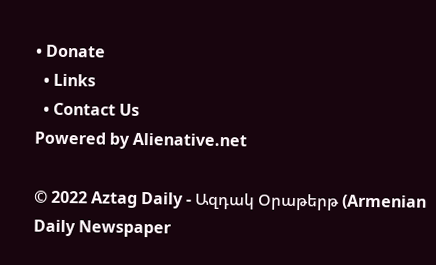• Donate
  • Links
  • Contact Us
Powered by Alienative.net

© 2022 Aztag Daily - Ազդակ Օրաթերթ (Armenian Daily Newspaper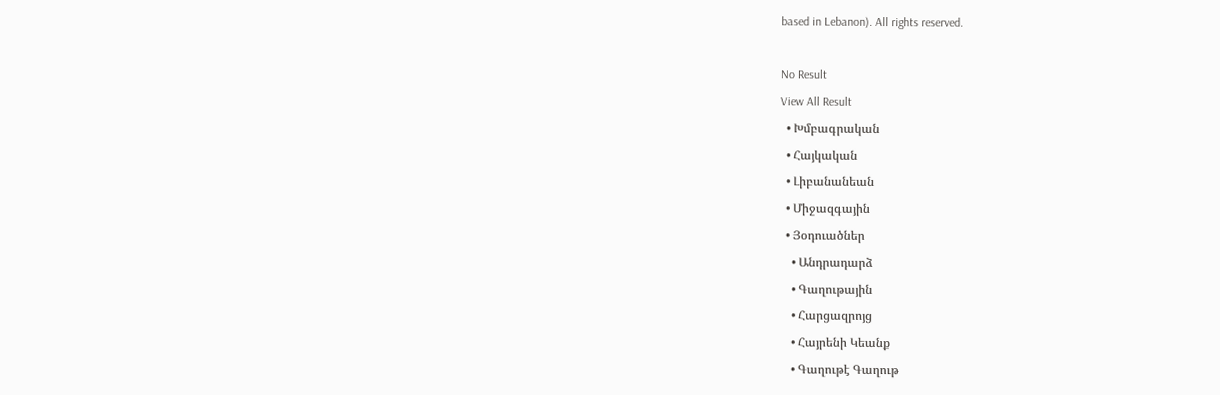based in Lebanon). All rights reserved.

No Result
View All Result
  • Խմբագրական
  • Հայկական
  • Լիբանանեան
  • Միջազգային
  • Յօդուածներ
    • Անդրադարձ
    • Գաղութային
    • Հարցազրոյց
    • Հայրենի Կեանք
    • Գաղութէ Գաղութ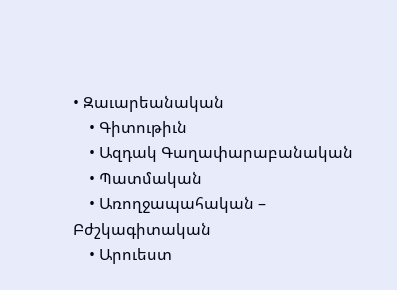• Զաւարեանական
    • Գիտութիւն
    • Ազդակ Գաղափարաբանական
    • Պատմական
    • Առողջապահական – Բժշկագիտական
    • Արուեստ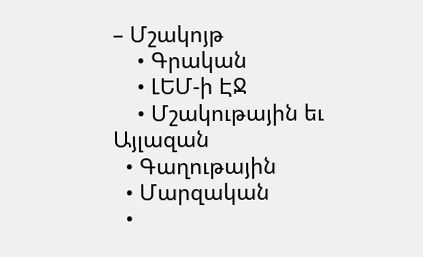– Մշակոյթ
    • Գրական
    • ԼԵՄ-ի ԷՋ
    • Մշակութային եւ Այլազան
  • Գաղութային
  • Մարզական
  •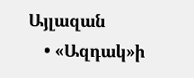Այլազան
    • «Ազդակ»ի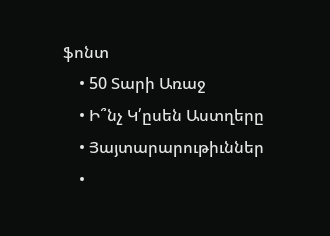ֆոնտ
    • 50 Տարի Առաջ
    • Ի՞նչ Կ՛ըսեն Աստղերը
    • Յայտարարութիւններ
    •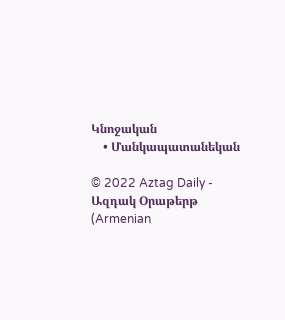Կնոջական
    • Մանկապատանեկան

© 2022 Aztag Daily - Ազդակ Օրաթերթ (Armenian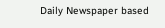Daily Newspaper based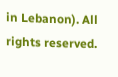in Lebanon). All rights reserved.